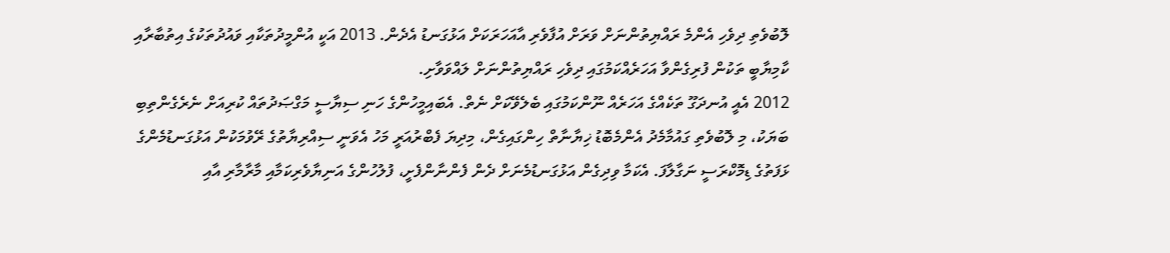ލޮބުވެތި ދިވެހި އެންމެ ރައްޔިތުންނަށް ވަރަށް އުފާވެރި އާއަހަރަކަށް އަޅުގަނޑު އެދެން. 2013 އަކީ އުންމީދުތަކާއި ވައުދުތަކުގެ އިތުބާރާއި ކާމިޔާބީ ތަކުން ފުރިގެންވާ އަހަރެއްކަމުގައި ދިވެހި ރައްޔިތުންނަށް ލައްވަވާށި.
2012 އެއީ އުނދަގޫ ތަކެއްގެ އަހަރެއް ނޫންކަމުގައި ބެލެވޭކަށް ނެތް. އެބައިމީހުންގެ ހަނި ސިޔާސީ މަގްޞަދުތައް ކުރިއަށް ނެރެގެންތިބި ބަޔަކު، މި ލޮބުވެތި ގައުމާމެދު އެންމެބޮޑު ޚިޔާނާތް ހިންގައިގެން، މިދިޔަ ފެބްރުއަރީ މަހު އެވަނީ ސިއްރިޔާތުގެ ރޭވުމަކުން އަޅުގަނޑުމެންގެ ޅަފަތުގެ ޑިމޮކްރަސީ ނަގާލާފަ. އެކަމާ ވިދިގެން އަޅުގަނޑުމެނަށް ދެން ފެންނާންފެށީ، ފުލުހުންގެ އަނިޔާވެރިކަމާއި މާރާމާރި އާއި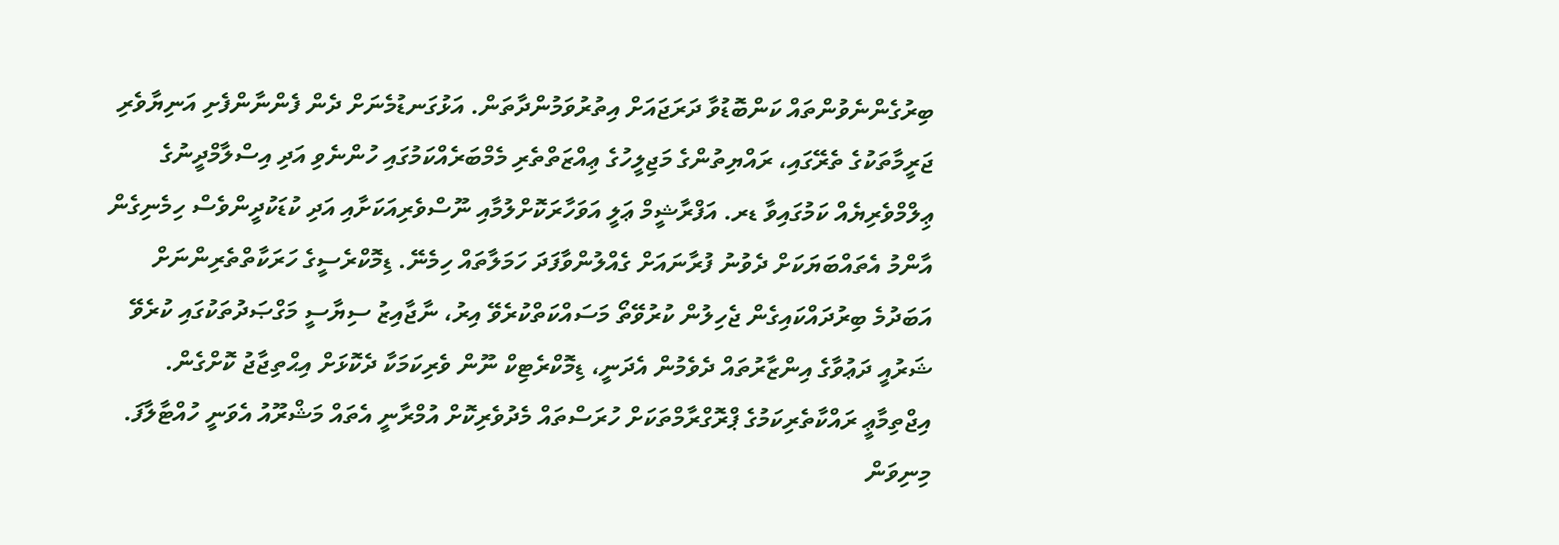ބިރުގެންނެވުންތައް ކަންބޮޑުވާ ދަރަޖައަށް އިތުރުވަމުންދާތަން. އަޅުގަނޑުމެނަށް ދެން ފެންނާންފެށި އަނިޔާވެރި ޖަރީމާތަކުގެ ތެރޭގައި، ރައްޔިތުންގެ މަޖިލީހުގެ ޢިއްޒަތްތެރި މެމްބަރެއްކަމުގައި ހުންނެވި އަދި އިސްލާމްދީނުގެ ޢިލްމްވެރިޔެއް ކަމުގައިވާ ޑރ. އަފްރާޝީމް ޢަލީ އަވަހާރަކޮށްލުމާއި ނޫސްވެރިއަކަށާއި އަދި ކުޑަކުދީންވެސް ހިމެނިގެން އާންމު އެތައްބަޔަކަށް ދެވުނު ފުރާނައަށް ގެއްލުންވާފަދަ ހަމަލާތައް ހިމެނޭ. ޑިމޮކްރެސީގެ ހަރަކާތްތެރިންނަށް އަބަދުމެ ބިރުދައްކައިގެން ޖެހިލުން ކުރުވޭތޯ މަސައްކަތްކުރެވޭ އިރު، ނާޖާއިޒު ސިޔާސީ މަގްޞަދުތަކުގައި ކުރެވޭ ޝަރުއީ ދަޢުވާގެ އިންޒާރުތައް ދެވެމުން އެދަނީ، ޑިމޮކްރެޓިކް ނޫން ވެރިކަމަކާ ދެކޮޅަށް އިޙްތިޖާޖު ކޮށްގެން. އިޖްތިމާޢީ ރައްކާތެރިކަމުގެ ޕްރޮގްރާމްތަކަށް ހުރަސްތައް މެދުވެރިކޮށް އުމްރާނީ އެތައް މަޝްރޫއު އެވަނީ ހުއްޓާލާފަ. މިނިވަން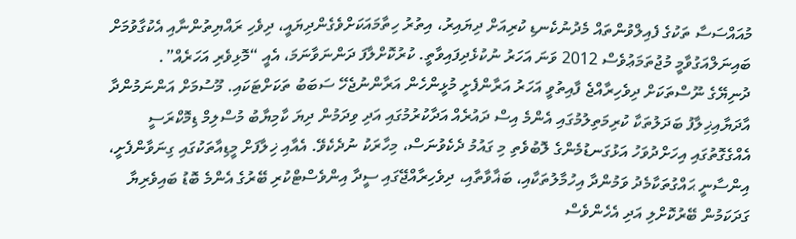މުއައްސަސާ ތަކުގެ ފެއިލްވުންތައް މެދުނުކެނޑި ކުރިއަށް ދިޔައިރު، އިތުރު ހިތާމައަކަށްވެގެންދިޔައީ، ދިވެހި ރައްޔިތުންނާއި އެކުގާވުމަށް ބައިނަލްއަގުވާމީ މުޖުތަމަޢުވެސް 2012 ވަނަ އަހަރު ނުކުޅެދިފައިވާތީ. ކުރުކޮށްލާފަ ދަންނަވާނަމަ، އެއީ “މޮޅިވެރި އަހަރެއް”.
ދުނިޔޭގެ ނޫސްތަކަށް ދިވެހިރާއްޖެ ފާއިތުވީ އަހަރު އަރާންފެށީ މުޅީންހެން އަރާންނުޖެހޭ ސަބަބު ތަކަށްޓަކައި. މޫސުމަށް އަންނަމުންދާ އާދަޔާއިޚިލާފު ބަދަލުތަކާ ކުރިމަތިލުމުގައި އެންމެ އިސް ދައުރެއް އަދާކުރުމުގައި އަދި ވިދަމުން ދިޔަ ކާމިޔާބު މުސްލިމް ޑިމޮކްރަސީ އެއްގެގޮތުގައި އިހަށްދުވަހު އަޅުގަނޑުމެންގެ ލޮބުވެތި މި ގައުމު ދެކެވުނަސް، މިހާރަކު ނުދެކެވޭ. އެއާއި ޚިލާފަށް މީޑިއާތަކުގައި ގިނަވާންފެށީ، އިންސާނީ ޙައްގުތަކާމެދު ވަމުންދާ އިހުމާލުތަކާއި، ބަޣާވާތާއި، ދިވެހިރާއްޖޭގައި ސީދާ އިންވެސްޓްކުރި ބޭރުގެ އެންމެ ބޮޑު ބައިވެރިޔާ ގަދަކަމުން ބޭރުކޮށްލި އަދި އެހެންވެސް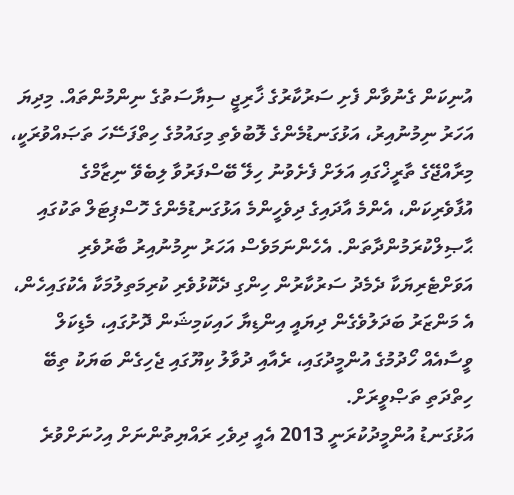އުނިކަން ގެނުވާން ފެށި ސަރުކާރުގެ ޚާރިޖީ ސިޔާސަތުގެ ނިންމުންތައް. މިދިޔަ އަހަރު ނިމުނުއިރު، އަޅުގަނޑުމެންގެ ލޮބުވެތި މިގައުމުގެ ހިތްފަސޭހަ ތަޞައްވުރަކީ، މިރާއްޖޭގެ ތާރީޚްގައި އަލަށް ފެށެވުނު ހިލޭ ބޭސްފަރުވާ ލިބެވޭ ނިޒާމްގެ އުފާވެރިކަން، އެންމެ އާދައިގެ ދިވެހީންމެ އަޅުގަނޑުމެންގެ ހޮސްޕިޓަލް ތަކުގައި ޙާޞިލްކުރަމުންދާތަން. އެހެންނަމަވެސް އަހަރު ނިމުނުއިރު ބާރުވެރި އަވަށްޓެރިޔަކާ ދެމެދު ސަރުކާރުން ހިންގި ދެކޮޅުވެރި ކުރިމަތިލުމަކާ އެކުގައިހެން، އެ މަންޒަރު ބަދަލުވެގެން ދިޔައީ އިންޑިޔާ ހައިކަމިޝަން ދޮށުގައި، މެޑިކަލް ވީސާއެއް ހޯދުމުގެ އުންމީދުގައި، ރެއާއި ދުވާލު ކިޔޫގައި ޖެހިގެން ބަޔަކު ތިބޭ ހިތްދަތި ތަޞްވީރަށް.
އަޅުގަނޑު އުންމީދުކުރަނީ 2013 އެއީ ދިވެހި ރައްޔިތުންނަށް އިހުނަށްވުރެ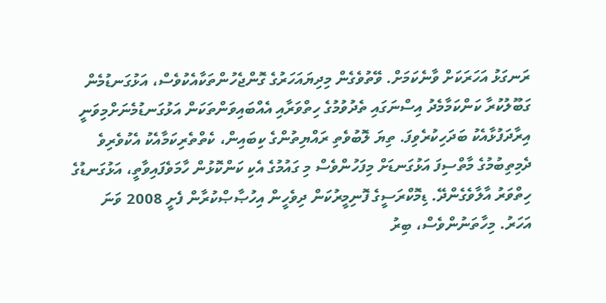ރަނގަޅު އަހަރަކަށް ވާނެކަމަށް. ވޭތުވެގެން މިދިޔައަހަރުގެ ގޮންޖެހުންތަކާއެކުވެސް، އަޅުގަނޑުމެން ގަބޫލުކުރާ ކަންކަމާމެދު އިސްނަގައި ތެދުވުމުގެ ހިތްވަރާއި އެއްބައިވަންތަކަން އަޅުގަނޑުމެނަށްމިވަނީ އިރާދަފުޅާއެކު ބަދަހިކުރެވިފަ. ތިޔަ ލޮބުވެތި ރައްޔިތުންގެ ކިބައިން، ކެތްތެރިކަމާއެކު އެކުވެރިވެ ދެމިތިބުމުގެ މާތްސިފަ އަޅުގަނޑަށް މިފަހުންވެސް މި ގައުމުގެ އެކި ކަންކޮޅުން ހާމަވެފައިވާތީ، އަޅުގަނޑުގެ ހިތްވަރު އާލާވެގެންދޭ. ޑިމޮކްރަސީގެ ފޮނިމީރުކަން ދިވެހީން އިހުޞާޞްކުރާން ފެށީ 2008 ވަނަ އަހަރު. މިހާތަނުންވެސް، ބިރު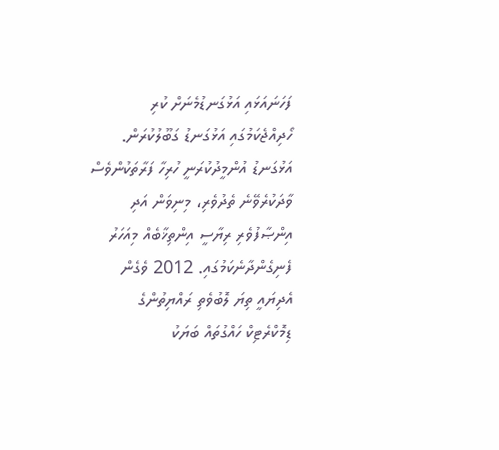ފަހަނައަޅައި އަޅުގަނޑުމެނަށް ކުރި ހޯދިއްޖެކަމުގައި އަޅުގަނޑު ގަބޫލުކުރަން. އަޅުގަނޑު އުންމީދުކުރަނީ ހުރިހާ ފަރާތަކުންވެސް ވާދަކުރެވޭނެ ތެދުވެރި، މިނިވަން އަދި އިންޞާފުވެރި ރިޔާސީ އިންތިޚާބެއް މިއަހަރު ފެނިގެންދާނެކަމުގައި. 2012 ވެގެން އެދިޔައީ ތިޔަ ލޮބުވެތި ރައްޔިތުންގެ ޑިމޮކްރެޓިކް ހައްގުތައް ބަޔަކު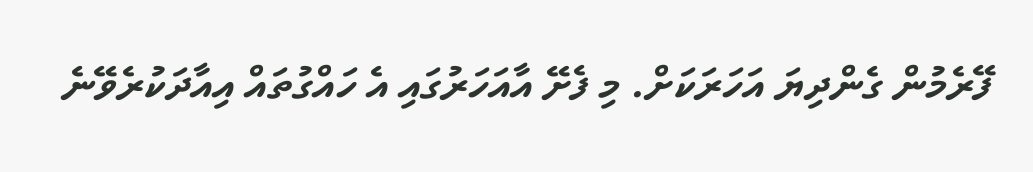ފޭރެމުން ގެންދިޔަ އަހަރަކަށް. މި ފެށޭ އާއަހަރުގައި އެ ހައްގުތައް އިއާދަކުރެވޭނެ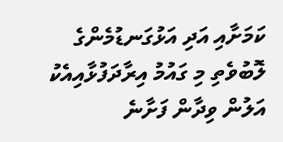ކަމަށާއި އަދި އަޅުގަނޑުމެންގެ ލޮބުވެތި މި ގައުމު އިރާދަފުޅާއިއެކު އަލުން ވިދާން ފަށާނެ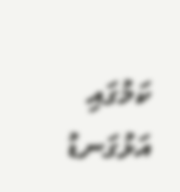ކަމުގައި އަޅުގަނޑު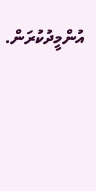އުންމީދުކުރަން.